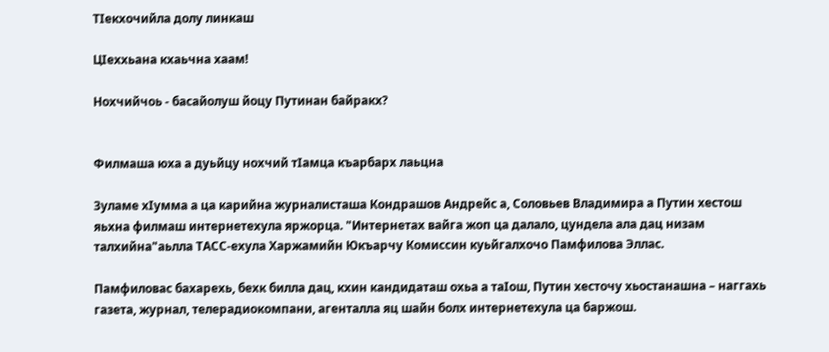ТIекхочийла долу линкаш

ЦIеххьана кхаьчна хаам!

Нохчийчоь - басайолуш йоцу Путинан байракх?


Филмаша юха а дуьйцу нохчий тIамца къарбарх лаьцна

Зуламе хIумма а ца карийна журналисташа Кондрашов Андрейс а, Соловьев Владимира а Путин хестош яьхна филмаш интернетехула яржорца. "Интернетах вайга жоп ца далало, цундела ала дац низам талхийна"аьлла ТАСС-ехула Харжамийн Юкъарчу Комиссин куьйгалхочо Памфилова Эллас.

Памфиловас бахарехь, бехк билла дац, кхин кандидаташ охьа а таIош, Путин хесточу хьостанашна – наггахь газета, журнал, телерадиокомпани, агенталла яц шайн болх интернетехула ца баржош.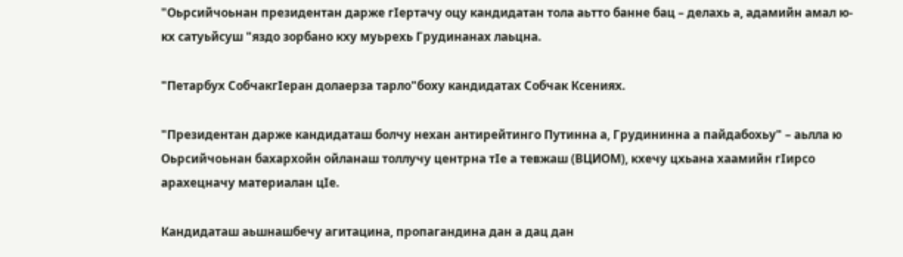"Оьрсийчоьнан президентан дарже гIертачу оцу кандидатан тола аьтто банне бац – делахь а, адамийн амал ю-кх сатуьйсуш "яздо зорбано кху муьрехь Грудинанах лаьцна.

"Петарбух СобчакгIеран долаерза тарло"боху кандидатах Собчак Ксениях.

"Президентан дарже кандидаташ болчу нехан антирейтинго Путинна а, Грудининна а пайдабохьу" – аьлла ю Оьрсийчоьнан бахархойн ойланаш толлучу центрна тIе а тевжаш (ВЦИОМ), кхечу цхьана хаамийн гIирсо арахецначу материалан цIе.

Кандидаташ аьшнашбечу агитацина, пропагандина дан а дац дан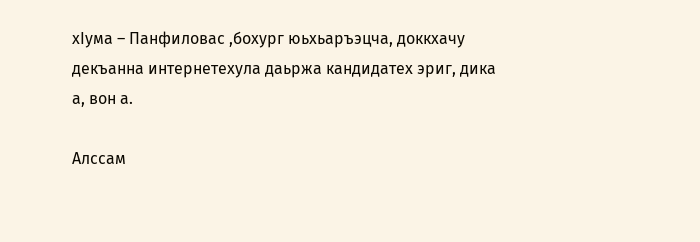хIума – Панфиловас ,бохург юьхьаръэцча, доккхачу декъанна интернетехула даьржа кандидатех эриг, дика а, вон а.

Алссам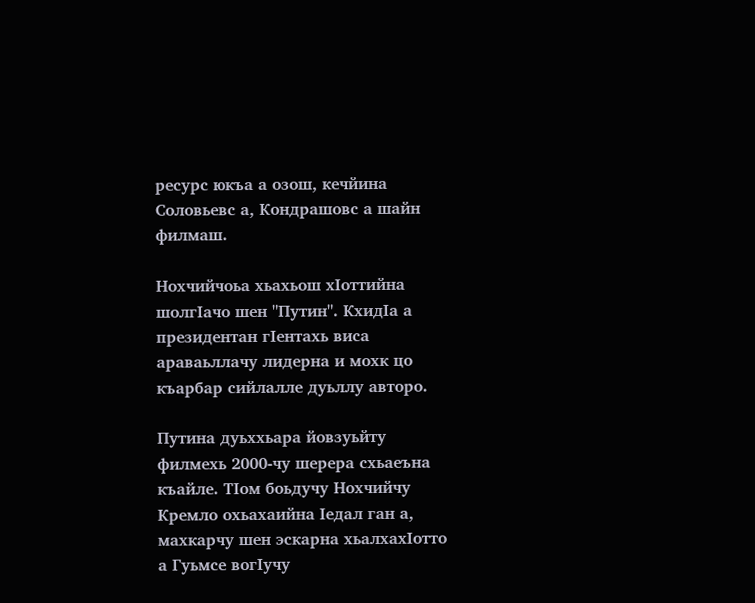ресурс юкъа а озош, кечйина Соловьевс а, Кондрашовс а шайн филмаш.

Нохчийчоьа хьахьош хIоттийна шолгIачо шен "Путин". КхидIа а президентан гIентахь виса араваьллачу лидерна и мохк цо къарбар сийлалле дуьллу авторо.

Путина дуьххьара йовзуьйту филмехь 2000-чу шерера схьаеъна къайле. ТIом боьдучу Нохчийчу Кремло охьахаийна Iедал ган а, махкарчу шен эскарна хьалхахIотто а Гуьмсе вогIучу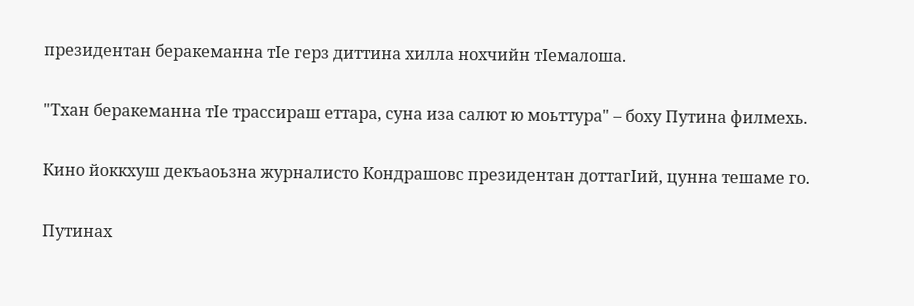президентан беракеманна тIе герз диттина хилла нохчийн тIемалоша.

"Тхан беракеманна тIе трассираш еттара, суна иза салют ю моьттура" – боху Путина филмехь.

Кино йоккхуш декъаоьзна журналисто Кондрашовс президентан доттагIий, цунна тешаме го.

Путинах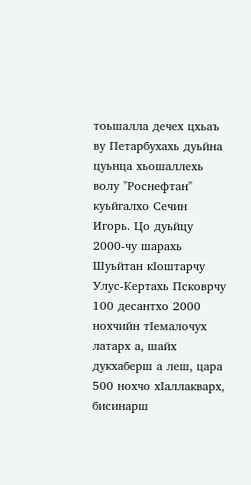тоьшалла дечех цхьаъ ву Петарбухахь дуьйна цуьнца хьошаллехь волу "Роснефтан" куьйгалхо Сечин Игорь. Цо дуьйцу 2000-чу шарахь Шуьйтан кIоштарчу Улус-Кертахь Псковрчу 100 десантхо 2000 нохчийн тIемалочух латарх а, шайх дукхаберш а леш, цара 500 нохчо хIаллакварх, бисинарш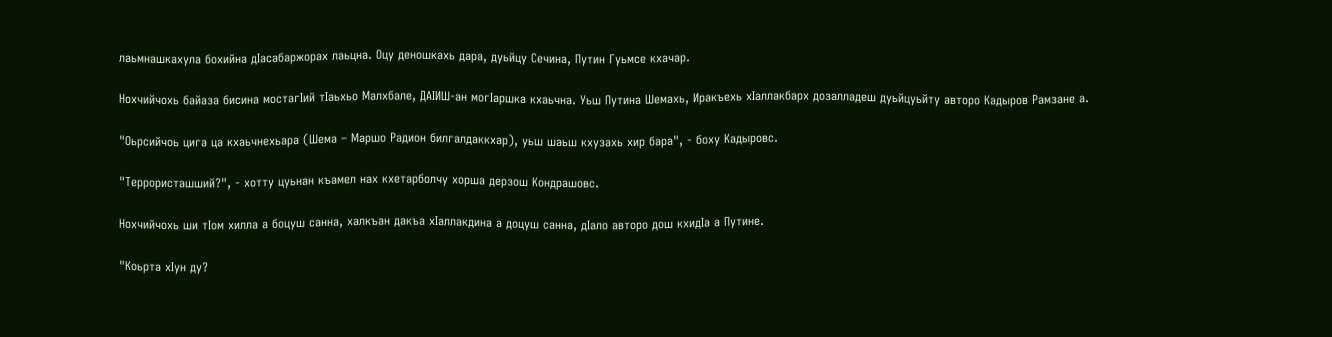лаьмнашкахула бохийна дIасабаржорах лаьцна. Оцу деношкахь дара, дуьйцу Сечина, Путин Гуьмсе кхачар.

Нохчийчохь байаза бисина мостагIий тIаьхьо Малхбале, ДАIИШ-ан могIаршка кхаьчна. Уьш Путина Шемахь, Иракъехь хIаллакбарх дозалладеш дуьйцуьйту авторо Кадыров Рамзане а.

"Оьрсийчоь цига ца кхаьчнехьара (Шема – Маршо Радион билгалдаккхар), уьш шаьш кхузахь хир бара", - боху Кадыровс.

"Террористашший?", - хотту цуьнан къамел нах кхетарболчу хорша дерзош Кондрашовс.

Нохчийчохь ши тIом хилла а боцуш санна, халкъан дакъа хIаллакдина а доцуш санна, дIало авторо дош кхидIа а Путине.

"Коьрта хIун ду?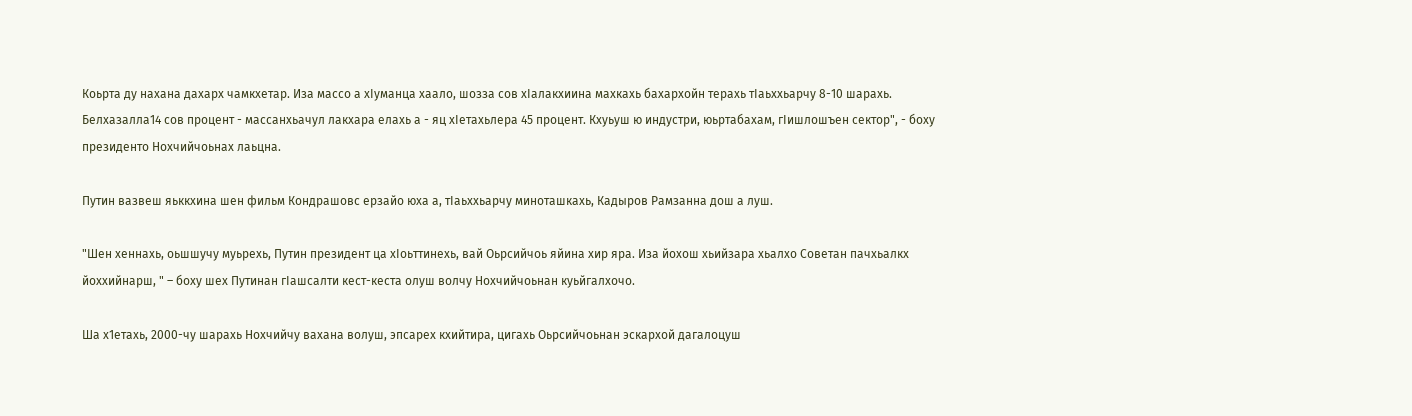Коьрта ду нахана дахарх чамкхетар. Иза массо а хIуманца хаало, шозза сов хIалакхиина махкахь бахархойн терахь тIаьххьарчу 8-10 шарахь. Белхазалла14 сов процент - массанхьачул лакхара елахь а - яц хIетахьлера 45 процент. Кхуьуш ю индустри, юьртабахам, гIишлошъен сектор", - боху президенто Нохчийчоьнах лаьцна.

Путин вазвеш яьккхина шен фильм Кондрашовс ерзайо юха а, тIаьххьарчу миноташкахь, Кадыров Рамзанна дош а луш.

"Шен хеннахь, оьшшучу муьрехь, Путин президент ца хIоьттинехь, вай Оьрсийчоь яйина хир яра. Иза йохош хьийзара хьалхо Советан пачхьалкх йоххийнарш, " – боху шех Путинан гIашсалти кест-кеста олуш волчу Нохчийчоьнан куьйгалхочо.

Ша х1етахь, 2000-чу шарахь Нохчийчу вахана волуш, эпсарех кхийтира, цигахь Оьрсийчоьнан эскархой дагалоцуш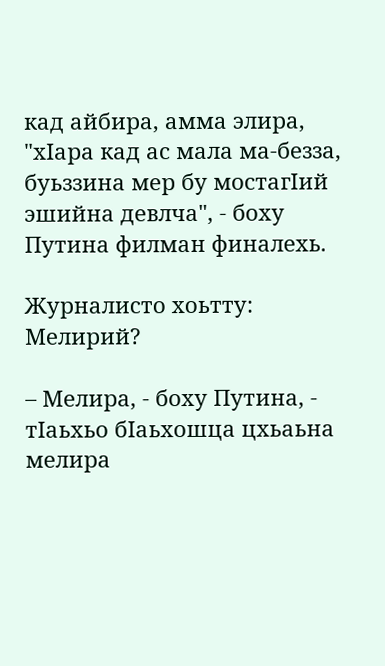кад айбира, амма элира, "хIара кад ас мала ма-безза, буьззина мер бу мостагIий эшийна девлча", - боху Путина филман финалехь.

Журналисто хоьтту: Мелирий?

– Мелира, - боху Путина, - тIаьхьо бIаьхошца цхьаьна мелира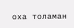оха толаман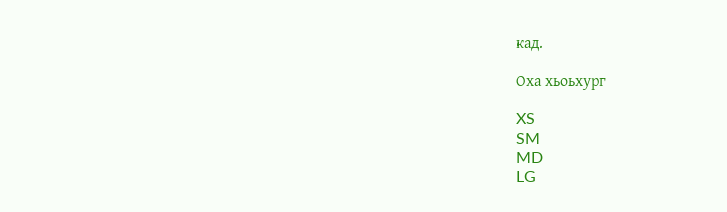кад.

Оха хьоьхург

XS
SM
MD
LG